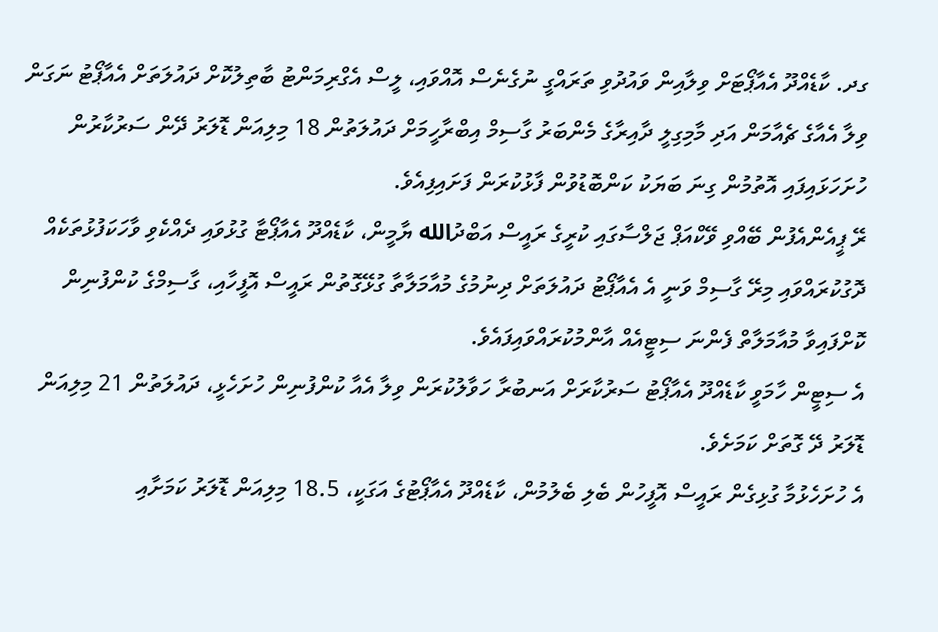ގދ. ކާޑެއްދޫ އެއާޕޯޓަށް ވިލާއިން ވައުދުވި ތަރައްގީ ނުގެނެސް އޮއްވައި، ލީސް އެގްރިމަންޓު ބާތިލުކޮށް ދައުލަތަށް އެއާޕޯޓު ނަގަން ވިލާ އެއާގެ ޗެއާމަން އަދި މާމިގިލީ ދާއިރާގެ މެންބަރު ގާސިމް އިބްރާހީމަށް ދައުލަތުން 18 މިލިއަން ޑޮލަރު ދޭން ސަރުކާރުން ހުށަހަޅައިފައި އޮތުމުން ގިނަ ބަޔަކު ކަންބޮޑުވުން ފާޅުކުރަން ފަށައިފިއެވެ.
ރޭ ޕީއެންއެފުން ބޭއްވި ވޭކްއަޕް ޖަލްސާގައި ކުރީގެ ރައީސް އަބްދުالله ޔާމީން، ކާޑެއްދޫ އެއާޕޯޓާ ގުޅުވައި ދެއްކެވި ވާހަކަފުޅުތަކެއް ދޮގުކުރައްވައި މިރޭ ގާސިމް ވަނީ އެ އެއާޕޯޓު ދައުލަތަށް ދިނުމުގެ މުއާމަލާތާ ގުޅޭގޮތުން ރައީސް އޮފީހާއި، ގާސިމްގެ ކުންފުނިން ކޮށްފައިވާ މުއާމަލާތް ފެންނަ ސިޓީއެއް އާންމުކުރައްވައިފައެވެ.
އެ ސިޓީން ހާމަވީ ކާޑެއްދޫ އެއާޕޯޓު ސަރުކާރަށް އަނބުރާ ހަވާލުކުރަން ވިލާ އެއާ ކުންފުނިން ހުށަހެޅީ، ދައުލަތުން 21 މިލިއަން ޑޮލަރު ދޭ ގޮތަށް ކަމަށެވެ.
އެ ހުށަހެޅުމާ ގުޅިގެން ރައީސް އޮފީހުން ބެލި ބެލުމުން، ކާޑެއްދޫ އެއާޕޯޓުގެ އަގަކީ، 18.5 މިލިއަން ޑޮލަރު ކަމަށާއި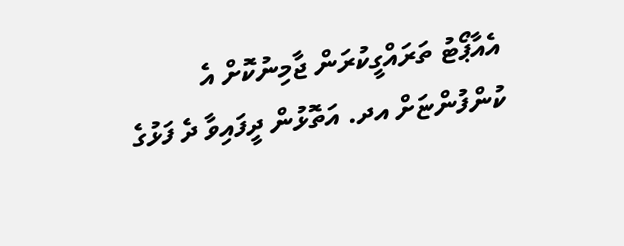އެއާޕޯޓު ތަރައްގީކުރަން ޖާމިނުކޮށް އެ ކުންފުންޏަށް އދ. އަތޮޅުން ދީފައިވާ ދެ ފަޅުގެ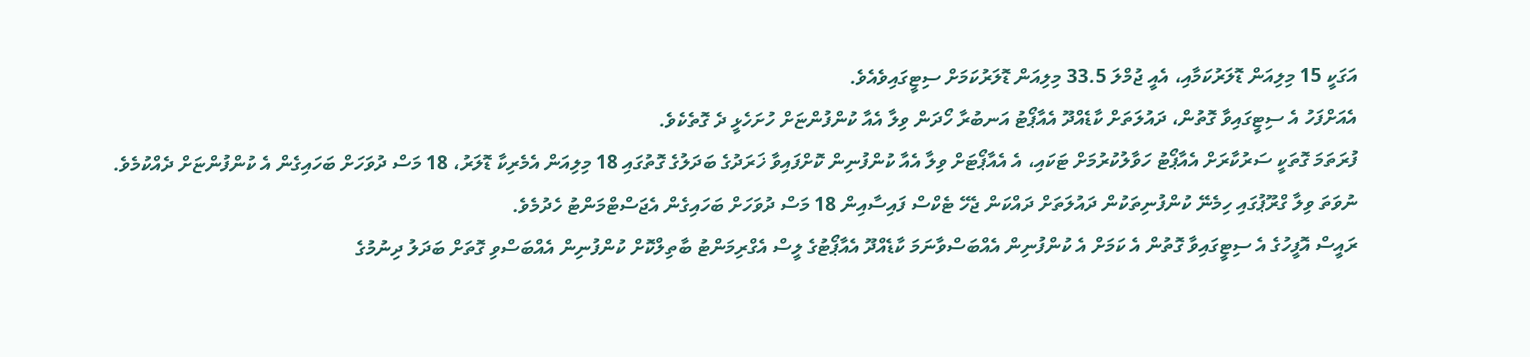އަގަކީ 15 މިލިއަން ޑޮލަރުކަމާއި، އެއީ ޖުމްލަ 33.5 މިލިއަން ޑޮލަރުކަމަށް ސިޓީގައިވެއެވެ.
އެއަށްފަހު އެ ސިޓީގައިވާ ގޮތުން، ދައުލަތަށް ކާޑެއްދޫ އެއާޕޯޓު އަނބުރާ ހޯދަން ވިލާ އެއާ ކުންފުންޏަށް ހުށަހެޅީ ދެ ގޮތެކެވެ.
ފުރަތަމަ ގޮތަކީ ސަރުކާރަށް އެއާޕޯޓު ހަވާލުކުރުމަށް ޓަކައި، އެ އެއާޕޯޓަށް ވިލާ އެއާ ކުންފުނިން ކޮށްފައިވާ ޚަރަދުގެ ބަދަލުގެ ގޮތުގައި 18 މިލިއަން އެމެރިކާ ޑޮލަރު، 18 މަސް ދުވަހަށް ބަހައިގެން އެ ކުންފުންޏަށް ދެއްކުމެވެ. ނުވަތަ ވިލާ ގްރޫޕުގައި ހިމެނޭ ކުންފުނިތަކުން ދައުލަތަށް ދައްކަން ޖެހޭ ޓެކްސް ފައިސާއިން 18 މަސް ދުވަހަށް ބަހައިގެން އެޖަސްޓްމަންޓު ހެދުމެވެ.
ރައީސް އޮފީހުގެ އެ ސިޓީގައިވާ ގޮތުން އެ ކަމަށް އެ ކުންފުނިން އެއްބަސްވާނަމަ ކާޑެއްދޫ އެއާޕޯޓުގެ ލީސް އެގްރިމަންޓު ބާތިލްކޮށް ކުންފުނިން އެއްބަސްވި ގޮތަށް ބަދަލު ދިނުމުގެ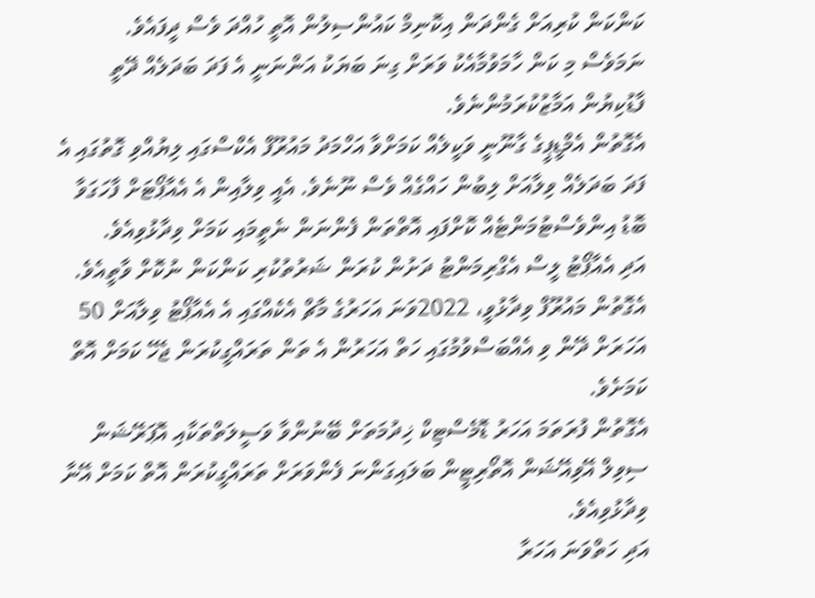ކަންކަން ކުރިއަށް ގެންދަން އިކޮނިމް ކައުންސިލުން އޮތީ ހުއްދަ ވެސް ދީފައެވެ.
ނަމަވެސް މި ކަން ހާމަވުމާއެކު ވަރަށް ގިނަ ބަޔަކު އަންނަނީ އެ ފަދަ ބަދަލެއް ދޭތީ ފާޑުކިޔުން އަމާޒުކުރަމުންނެވެ.
އެގޮތުން އެމްޑީޕީގެ ގާނޫނީ ވަކީލެއް ކަމަށްވާ އަހްމަދު މައުރޫފް އެކްސްގައި ލިޔުއްވި ގޮތުގައި އެ ފަދަ ބަދަލެއް ވިލާއަށް ލިބުން ހައްގެއް ވެސް ނޫނެވެ. އެއީ ވިލާއިން އެ އެއާޕޯޓަށް ފާހަގަވާ ބޮޑު އިންވެސްޓުމަންޓެއް ކޮށްފައި އޮތްތަން ފެންނަން ނެތީމައި ކަމަށް ވިދާޅުވިއެވެ.
އަދި އެއާޕޯޓު ލީސް އެގްރިމަންޓު ދަށުން ކުރަން ޝަރުތުކުރި ކަންކަން ނުކޮށް ވާތީއެވެ.
އެގޮތުން މައުރޫފް ވިދާޅުވީ، 2022ވަނަ އަހަރުގެ މާޗް އެކެއްގައި އެ އެއާޕޯޓު ވިލާއަށް 50 އަހަރަށް ދޭން ވި އެއްބަސްވުމުގައި ހަތް އަހަރުން އެ ތަން ތަރައްގީކުރަން ޖެހޭ ކަމަށް އޮތް ކަމަށެވެ.
އެގޮތުން ފުރަތަމަ އަހަރު ޑޮމެސްޓިކް ޚިދުމަތަށް ބޭނުންވާ ވަސީލަތްތަކާއި އޮޕަރޭޝަން ސިވިލް އޭވިއޭޝަން އޮތޯރިޓީން ބަލައިގަންނަ ފެންވަރަށް ތަރައްގީކުރަން އޮތް ކަމަށް އޭނާ ވިދާޅުވިއެވެ.
އަދި ހަތްވަނަ އަހަރާ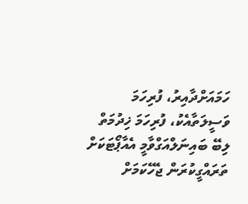ހަމައަށްދާއިރު، ފުރިހަމަ ވަސީލަތާއެކު، ފުރިހަމަ ޚިދުމަތް ލިބޭ ބައިނަލްއަގްވާމީ އެއާޕޯޓަކަށް ތަރައްގީކުރަން ޖެހޭކަމަށް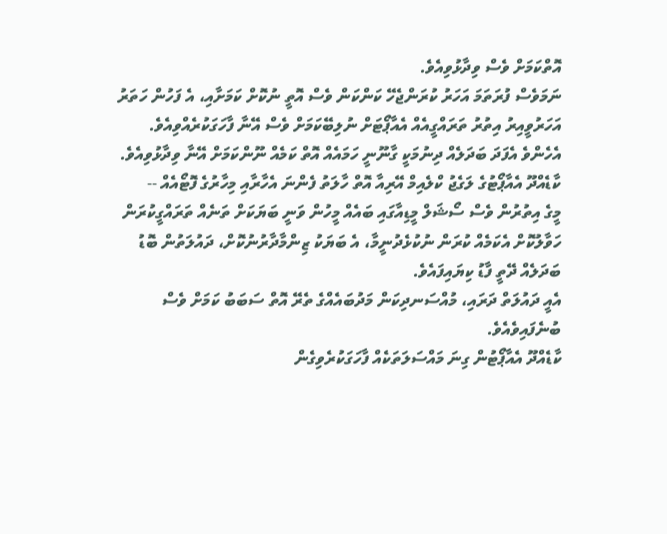އޮތްކަމަށް ވެސް ވިދާޅުވިއެވެ.
ނަމަވެސް ފުރަތަމަ އަހަރު ކުރަންޖެހޭ ކަންކަން ވެސް އޮތީ ނުކޮށް ކަމަށާއި، އެ ފަހުން ހަތަރު އަހަރުވީއިރު އިތުރު ތަރައްގީއެއް އެއާޕޯޓަށް ނުލިބޭކަމަށް ވެސް އޭނާ ފާހަގަކުރެއްވިއެވެ. އެހެންވެ އެފަދަ ބަދަލެއް ދިނުމަކީ ގާނޫނީ ހަމައެއް އޮތް ކަމެއް ނޫންކަމަށް އޭނާ ވިދާޅުވިއެވެ.
ކާޑެއްދޫ އެއާޕޯޓުގެ ލަގެޖު ކްލެއިމް އޭރިއާ އޮތް ހާލަތު ފެންނަ އެހާރާއި މިހާރުގެ ފޮޓޯއެއް --
މީގެ އިތުރުން ވެސް ސޯޝަލް މީޑިއާގައި ބައެއް މީހުން ވަނީ ބަޔަކަށް ތަނެއް ތަރައްގީކުރަން ހަވާލުކޮށް އެކަމެއް ކުރަން ނުކުޅެދުނީމާ، އެ ބަޔަކު ޒިންމާދާރުނުކޮށް، ދައުލަތުން ބޮޑު ބަދަލެއް ދޭތީ ފާޑު ކިޔައިފައެވެ.
އެއީ ދައުލަތް ދަރައި، މުއްސަނދިކަން މަދުބައެއްގެ ތެރޭ އޮތް ސަބަބު ކަމަށް ވެސް ބުނެފައިވެއެވެ.
ކާޑެއްދޫ އެއާޕޯޓުން ގިނަ މައްސަލަތަކެއް ފާހަގަކުރެވިގެން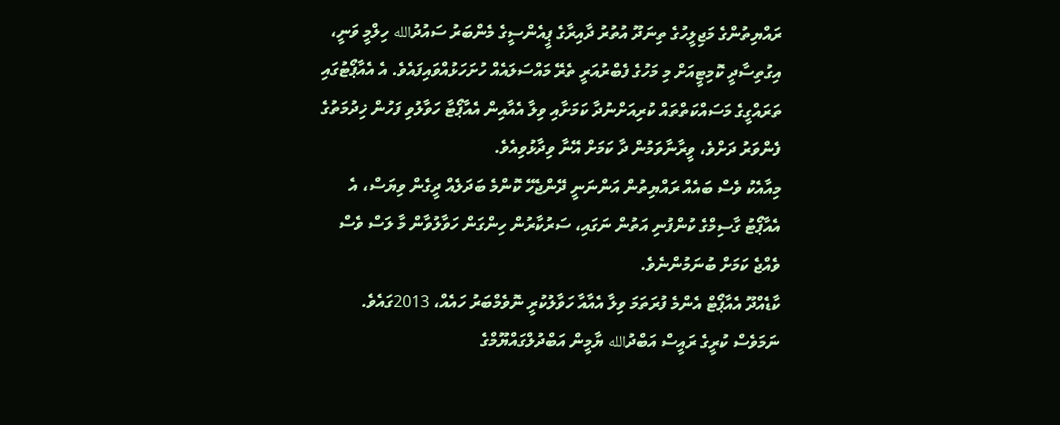ރައްޔިތުންގެ މަޖިލީހުގެ ތިނަދޫ އުތުރު ދާއިރާގެ ޕީއެންސީގެ މެންބަރު ސައުދުالله ހިލްމީ ވަނީ، އިގުތިސާދީ ކޮމިޓީއަށް މި މަހުގެ ފެބްރުއަރީ ތެރޭ މައްސަލައެއް ހުށަހަޅުއްވައިފައެވެ. އެ އެއާޕޯޓުގައި ތަރައްގީގެ މަސައްކަތްތައް ކުރިއަށްނުދާ ކަމަށާއި ވިލާ އެއާއިން އެއާޕޯޓާ ހަވާލުވި ފަހުން ޚިދުމަތުގެ ފެންވަރު ދަށްވެ، ވީރާނާވަމުން ދާ ކަމަށް އޭނާ ވިދާޅުވިއެވެ.
މިއާއެކު ވެސް ބައެއް ރައްޔިތުން އަންނަނީ ދޭންޖެހޭ ކޮންމެ ބަދަލެއް ދީގެން ވިޔަސް، އެ އެއާޕޯޓު ގާސިމްގެ ކުންފުނި އަތުން ނަގައި، ސަރުކާރުން ހިންގަން ހަވާލުވާން މާ ލަސް ވެސް ވެއްޖެ ކަމަށް ބުނަމުންނެވެ.
ކާޑެއްދޫ އެއާޕޯޓް އެންމެ ފުރަތަމަ ވިލާ އެއާއާ ހަވާލުކުރީ ނޮވެމްބަރު ހައެއް، 2013ގައެވެ. ނަމަވެސް ކުރީގެ ރައީސް އަބްދުالله ޔާމީން އަބްދުލްގައްޔޫމްގެ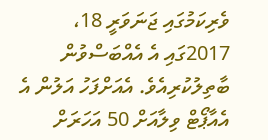ވެރިކަމުގައި ޖަނަވަރީ 18، 2017ގައި އެ އެއްބަސްވުން ބާތިލުކުރިއެވެ. އެއަށްފަހު އަލުން އެ އެއާޕޯޓް ވިލާއަށް 50 އަހަރަށް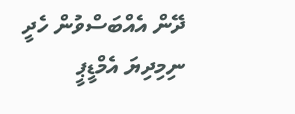ދޭން އެއްބަސްވުން ހެދީ ނިމިދިޔަ އެމްޑީޕީ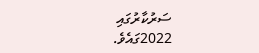ސަރުކާރުގައި 2022ގައެވެ.